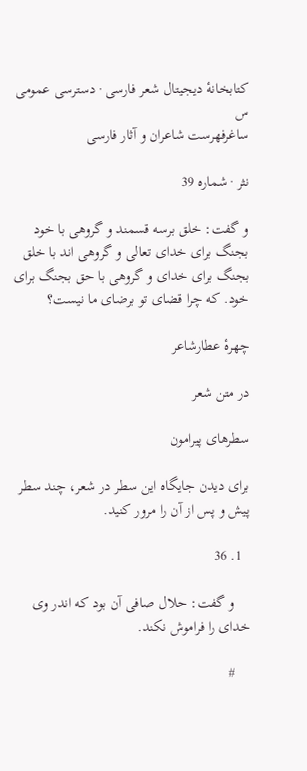کتابخانهٔ دیجیتال شعر فارسی · دسترسی عمومی
س
ساغرفهرست شاعران و آثار فارسی

نثر · شماره 39

و گفت: خلق برسه قسمند و گروهی با خود بجنگ برای خدای تعالی و گروهی اند با خلق بجنگ برای خدای و گروهی با حق بجنگ برای خود. که چرا قضای تو برضای ما نیست؟

چهرهٔ عطارشاعر

در متن شعر

سطرهای پیرامون

برای دیدن جایگاه این سطر در شعر، چند سطر پیش و پس از آن را مرور کنید.

  1. 36

    و گفت: حلال صافی آن بود که اندر وی خدای را فراموش نکند.

    #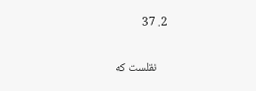2. 37

    نقلست که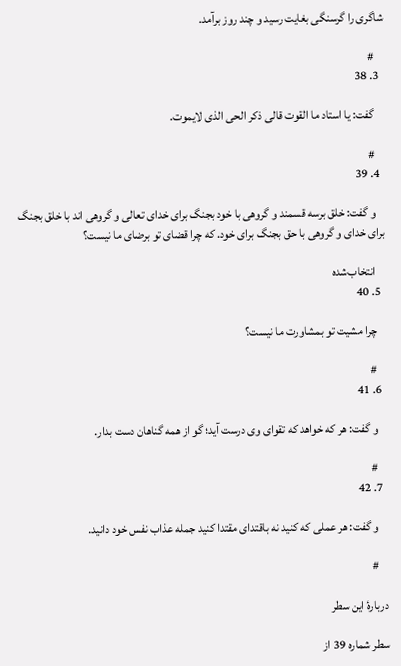شاگری را گرسنگی بغایت رسید و چند روز برآمد.

    #
  3. 38

    گفت: یا استاد ما القوت قالی ذکر الحی الذی لایموت.

    #
  4. 39

    و گفت: خلق برسه قسمند و گروهی با خود بجنگ برای خدای تعالی و گروهی اند با خلق بجنگ برای خدای و گروهی با حق بجنگ برای خود. که چرا قضای تو برضای ما نیست؟

    انتخاب‌شده
  5. 40

    چرا مشیت تو بمشاورت ما نیست؟

    #
  6. 41

    و گفت: هر که خواهد که تقوای وی درست آید؛ گو از همه گناهان دست بدار.

    #
  7. 42

    و گفت: هر عملی که کنید نه باقتدای مقتدا کنید جمله عذاب نفس خود دانید.

    #

دربارهٔ این سطر

سطر شماره 39 از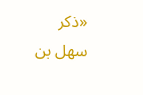«ذکر سهل بن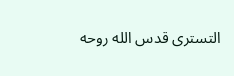التستری قدس الله روحه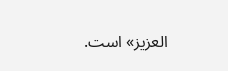العزیز» است.